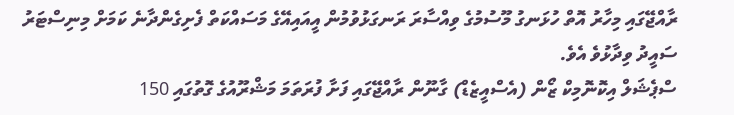ރާއްޖޭގައި މިހާރު އޮތް ހުޅަނގު މޫސުމުގެ ވިއްސާރަ ރަނގަޅުވުމުން އީއައިއޭގެ މަސައްކަތް ފެށިގެންދާނެ ކަމަށް މިނިސްޓަރު ސައީދު ވިދާޅުވެ އެވެ.
ސްޕެޝަލް އިކޮނޮމިކް ޒޯން (އެސްއީޒެޑް) ގާނޫން ރާއްޖޭގައި ފަށާ ފުރަތަމަ މަޝްރޫއުގެ ގޮތުގައި 150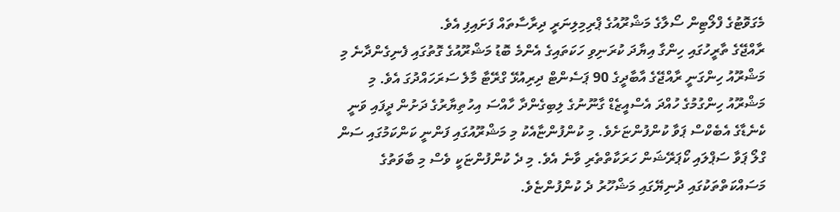މެގަވޮޓުގެ ފްލޯޓިން ސޯލާގެ މަޝްރޫއުގެ ޕްރިމިލިނަރީ ދިރާސާތައް ފަށައިފި އެވެ.
ރާއްޖޭގެ ތާރީހުގައި ހިންގާ އިޔާދަ ކުރަނިވި ހަކަތައިގެ އެންމެ ބޮޑު މަޝްރޫއުގެ ގޮތުގައި ފެނިގެންދާނެ މި މަޝްރޫއު ހިންގަނީ ރާއްޖޭގެ އާބާދީގެ 90 ޕަސެންޓް ދިރިއުޅޭ ގްރޭޓާ މާލެ ސަރަހައްދުގަ އެވެ. މި މަޝްރޫއު ހިންގުމުގެ ހުއްދަ އެސްއީޒެޑް ގާނޫނުގެ ލިބިގެންދާ ހާއްސަ އިހުތިޔާރުގެ ދަށުން ދީފައި ވަނީ ކެނެޑާގެ އެބެކްސް ޕަވާ ކުންފުންޏަށެވެ. މި ކުންފުންޏާއެކު މި މަޝްރޫއުގައި ފަންނީ ކަންކަމުގައި ސަން ގްލޯ ޕަވާ ސަޕްލައި ކޯޕަރޭޝަން ހަރަކާތްތެރި ވާނެ އެވެ. މި ދެ ކުންފުންޏަކީ ވެސް މި ބާވަތުގެ މަސައްކަތްތަކުގައި ދުނިޔޭގައި މަޝްހޫރު ދެ ކުންފުންޏެވެ.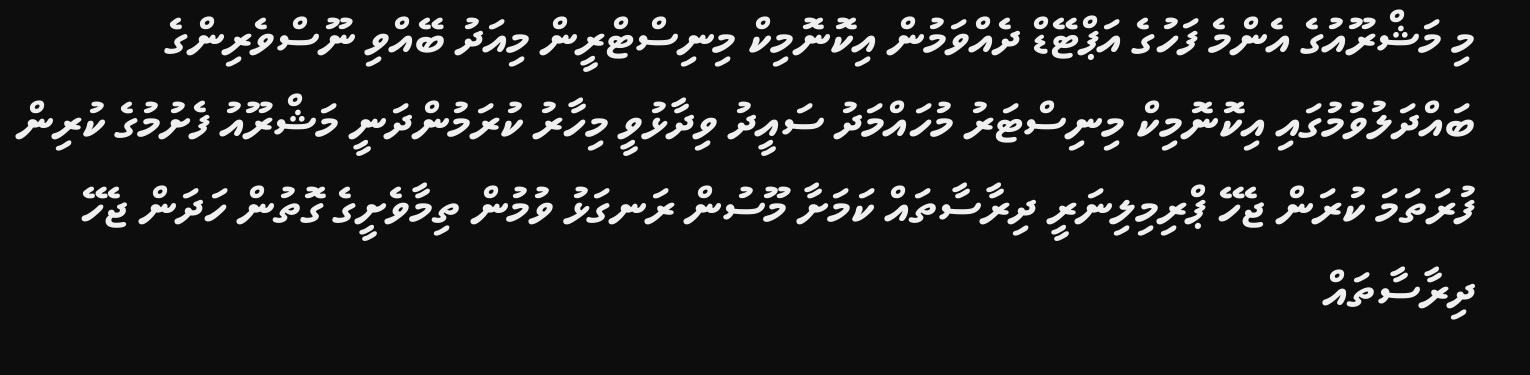މި މަޝްރޫއުގެ އެންމެ ފަހުގެ އަޕްޓޭޑް ދެއްވަމުން އިކޮނޮމިކް މިނިސްޓްރީން މިއަދު ބޭއްވި ނޫސްވެރިންގެ ބައްދަލުވުމުގައި އިކޮނޮމިކް މިނިސްޓަރު މުހައްމަދު ސައީދު ވިދާޅުވީ މިހާރު ކުރަމުންދަނީ މަޝްރޫއު ފެށުމުގެ ކުރިން ފުރަތަމަ ކުރަން ޖެހޭ ޕްރިމިލިނަރީ ދިރާސާތައް ކަމަށާ މޫސުން ރަނގަޅު ވުމުން ތިމާވެށީގެ ގޮތުން ހަދަން ޖެހޭ ދިރާސާތައް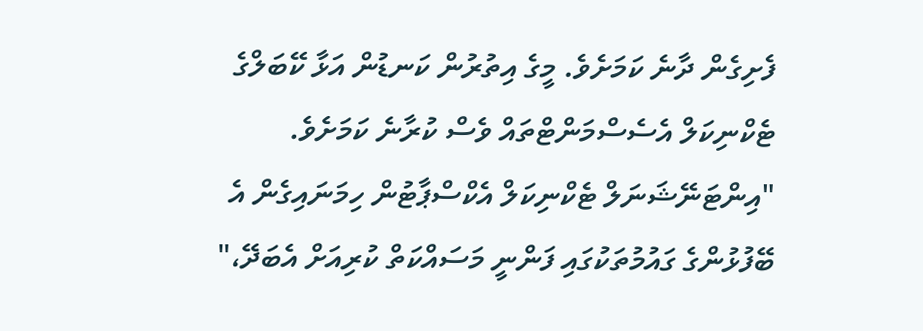ފެށިގެން ދާނެ ކަމަށެވެ. މީގެ އިތުރުން ކަނޑުން އަޅާ ކޭބަލްގެ ޓެކްނިކަލް އެސެސްމަންޓްތައް ވެސް ކުރާނެ ކަމަށެވެ.
"އިންޓަނޭޝަނަލް ޓެކްނިކަލް އެކްސްޕާޓުން ހިމަނައިގެން އެ ބޭފުޅުންގެ ގައުމުތަކުގައި ފަންނީ މަސައްކަތް ކުރިއަށް އެބަދޭ،"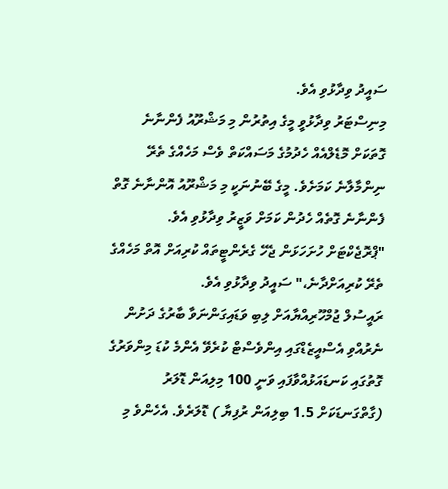ސައީދު ވިދާޅުވި އެވެ.
މިނިސްޓަރު ވިދާޅުވީ މީގެ އިތުރުން މި މަޝްރޫއު ފެންނާނެ ގޮތަކަށް މޮޑެލްއެއް ހެދުމުގެ މަސައްކަތް ވެސް މަހެއްގެ ތެރޭ ނިންމާލާނެ ކަމަށެވެ. މީގެ ބޭނުނަކީ މި މަޝްރޫއު އޮންނާނެ ގޮތް ފެންނާނެ ގޮތެއް ހެދުން ކަމަށް ވަޒީރު ވިދާޅުވި އެވެ.
"ޕްރޮޖެކްޓަށް ހުށަހަޅަން ޖެހޭ ގެރެންޓީތައް ކުރިއަށް އޮތް މަހެއްގެ ތެރޭ ކުރިއަށްދާނެ،" ސައީދު ވިދާޅުވި އެވެ.
ރައީސުލް ޖުމްހޫރިއްޔާއަށް ލިބި ވަޑައިގަންނަވާ ބާރުގެ ދަށުން ނެރުއްވި އެސްއީޒެޑްގައި އިންވެސްޓް ކުރެވޭ އެންމެ ކުޑަ މިންވަރުގެ ގޮތުގައި ކަނޑައަޅުއްވާފައި ވަނީ 100 މިލިއަން ޑޮލަރު (ގާތްގަނޑަކަށް 1.5 ބިލިއަން ރުފިޔާ ) ޑޮލަރެވެ. އެހެންވެ މި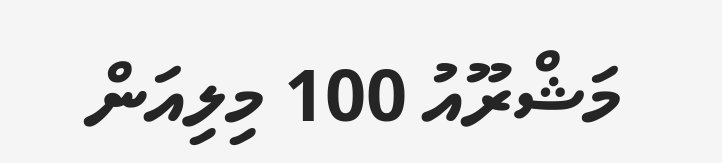މަޝްރޫއު 100 މިލިއަން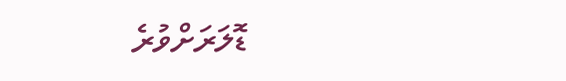ޑޮލަރަށްވުރެ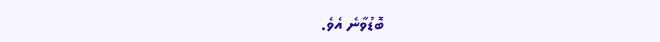ބޮޑުވާނެ އެވެ.